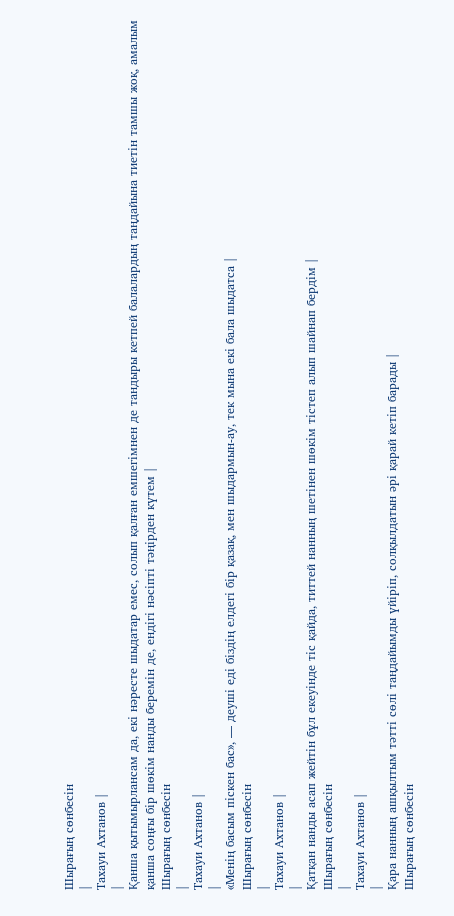Шырағың сөнбесін
|
Тахауи Ахтанов |
|
Қанша қытымырлансам да, екі нәресте шыдатар емес, солып қалған емшегімнен де тандыры кетпей балалардың таңдайына тиетін тамшы жоқ, амалым қанша соңғы бір шөкім нанды беремін де, ендігі нәсіпті тәңірден күтем |
Шырағың сөнбесін
|
Тахауи Ахтанов |
|
«Менің басым піскен бас», — деуші еді біздің елдегі бір қазақ, мен шыдармын-ау, тек мына екі бала шыдатса |
Шырағың сөнбесін
|
Тахауи Ахтанов |
|
Қатқан нанды асап жейтін бұл екеуінде тіс қайда, титтей нанның шетінен шөкім тістеп алып шайнап бердім |
Шырағың сөнбесін
|
Тахауи Ахтанов |
|
Қара нанның ашқылтым тәтті сөлі таңдайымды үйіріп, солқылдатын әрі қарай кетіп барады |
Шырағың сөнбесін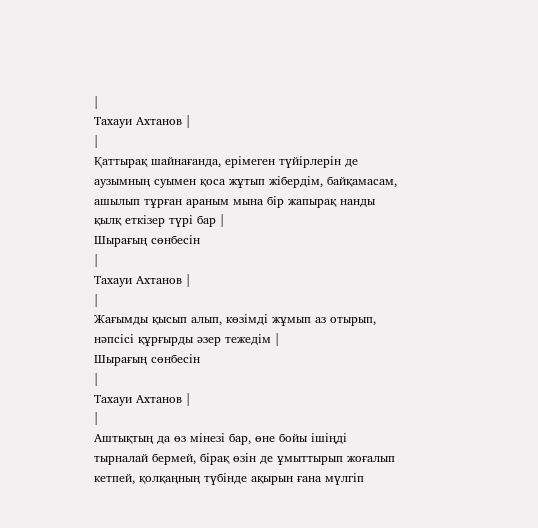|
Тахауи Ахтанов |
|
Қаттырақ шайнағанда, ерімеген түйірлерін де аузымның суымен қоса жұтып жібердім, байқамасам, ашылып тұрған араным мына бір жапырақ нанды қылқ еткізер түрі бар |
Шырағың сөнбесін
|
Тахауи Ахтанов |
|
Жағымды қысып алып, көзімді жұмып аз отырып, нәпсісі құрғырды әзер тежедім |
Шырағың сөнбесін
|
Тахауи Ахтанов |
|
Аштықтың да өз мінезі бар, өне бойы ішіңді тырналай бермей, бірақ өзін де ұмыттырып жоғалып кетпей, қолқаңның түбінде ақырын ғана мүлгіп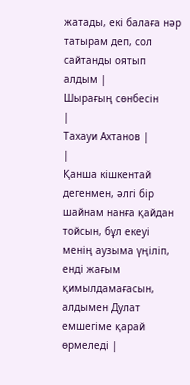жатады, екі балаға нәр татырам деп, сол сайтанды оятып алдым |
Шырағың сөнбесін
|
Тахауи Ахтанов |
|
Қанша кішкентай дегенмен, әлгі бір шайнам нанға қайдан тойсын, бұл екеуі менің аузыма үңіліп, енді жағым қимылдамағасын, алдымен Дулат емшегіме қарай өрмеледі |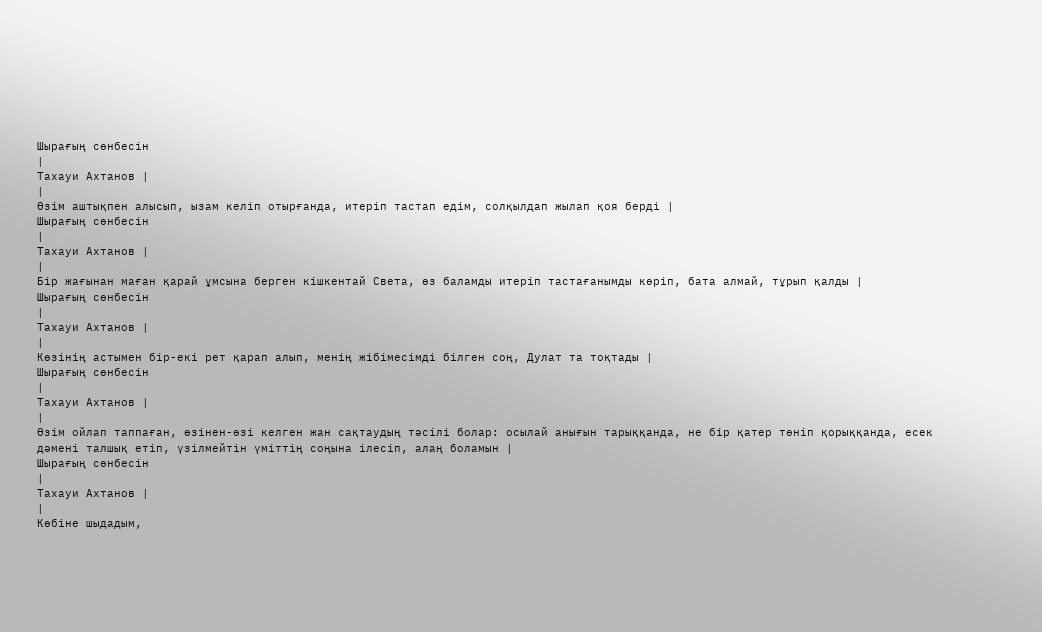Шырағың сөнбесін
|
Тахауи Ахтанов |
|
Өзім аштықпен алысып, ызам келіп отырғанда, итеріп тастап едім, солқылдап жылап қоя берді |
Шырағың сөнбесін
|
Тахауи Ахтанов |
|
Бір жағынан маған қарай ұмсына берген кішкентай Света, өз баламды итеріп тастағанымды көріп, бата алмай, тұрып қалды |
Шырағың сөнбесін
|
Тахауи Ахтанов |
|
Көзінің астымен бір-екі рет қарап алып, менің жібімесімді білген соң, Дулат та тоқтады |
Шырағың сөнбесін
|
Тахауи Ахтанов |
|
Өзім ойлап таппаған, өзінен-өзі келген жан сақтаудың тәсілі болар: осылай анығын тарыққанда, не бір қатер төніп қорыққанда, есек дәмені талшық етіп, үзілмейтін үміттің соңына ілесіп, алаң боламын |
Шырағың сөнбесін
|
Тахауи Ахтанов |
|
Көбіне шыдадым,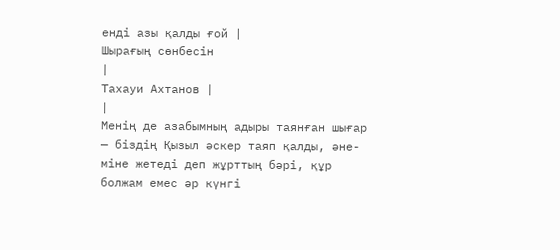енді азы қалды ғой |
Шырағың сөнбесін
|
Тахауи Ахтанов |
|
Менің де азабымның адыры таянған шығар — біздің Қызыл әскер таяп қалды, әне-міне жетеді деп жұрттың бәрі, құр болжам емес әр күнгі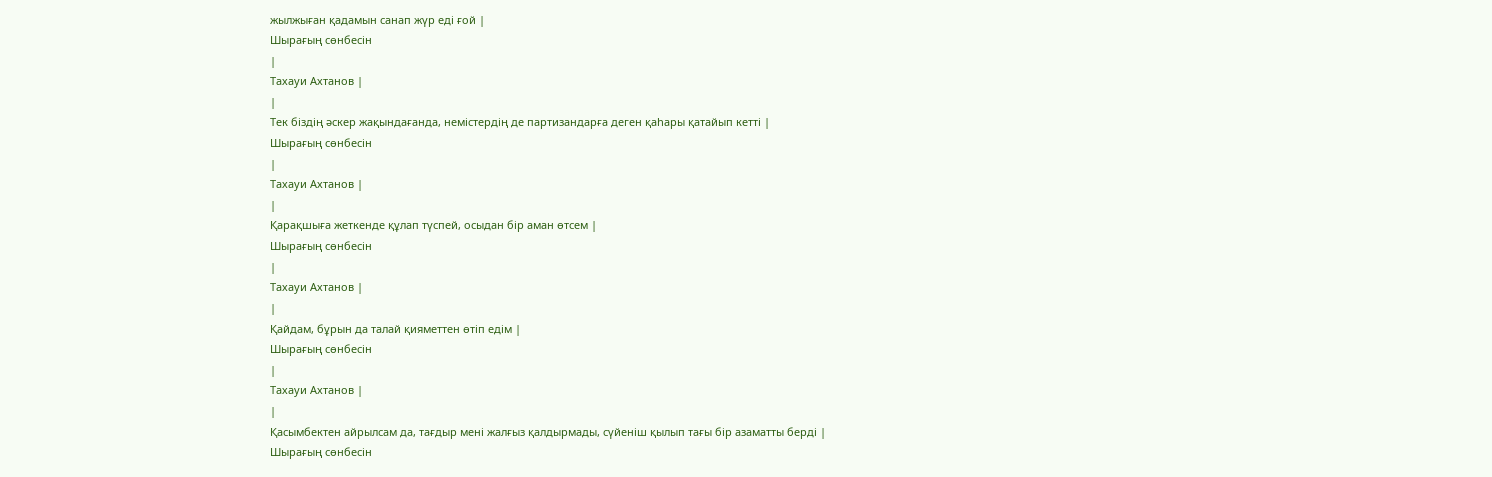жылжыған қадамын санап жүр еді ғой |
Шырағың сөнбесін
|
Тахауи Ахтанов |
|
Тек біздің әскер жақындағанда, немістердің де партизандарға деген қаһары қатайып кетті |
Шырағың сөнбесін
|
Тахауи Ахтанов |
|
Қарақшыға жеткенде құлап түспей, осыдан бір аман өтсем |
Шырағың сөнбесін
|
Тахауи Ахтанов |
|
Қайдам, бұрын да талай қияметтен өтіп едім |
Шырағың сөнбесін
|
Тахауи Ахтанов |
|
Қасымбектен айрылсам да, тағдыр мені жалғыз қалдырмады, сүйеніш қылып тағы бір азаматты берді |
Шырағың сөнбесін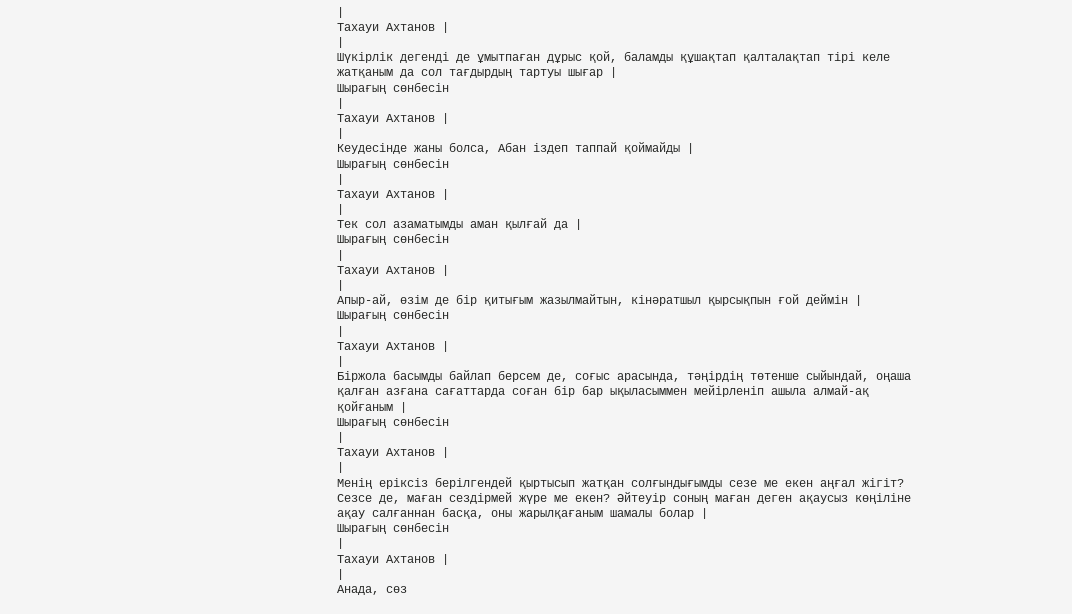|
Тахауи Ахтанов |
|
Шүкірлік дегенді де ұмытпаған дұрыс қой, баламды құшақтап қалталақтап тірі келе жатқаным да сол тағдырдың тартуы шығар |
Шырағың сөнбесін
|
Тахауи Ахтанов |
|
Кеудесінде жаны болса, Абан іздеп таппай қоймайды |
Шырағың сөнбесін
|
Тахауи Ахтанов |
|
Тек сол азаматымды аман қылғай да |
Шырағың сөнбесін
|
Тахауи Ахтанов |
|
Апыр-ай, өзім де бір қитығым жазылмайтын, кінәратшыл қырсықпын ғой деймін |
Шырағың сөнбесін
|
Тахауи Ахтанов |
|
Біржола басымды байлап берсем де, соғыс арасында, тәңірдің төтенше сыйындай, оңаша қалған азғана сағаттарда соған бір бар ықыласыммен мейірленіп ашыла алмай-ақ қойғаным |
Шырағың сөнбесін
|
Тахауи Ахтанов |
|
Менің еріксіз берілгендей қыртысып жатқан солғындығымды сезе ме екен аңғал жігіт? Сезсе де, маған сездірмей жүре ме екен? Әйтеуір соның маған деген ақаусыз көңіліне ақау салғаннан басқа, оны жарылқағаным шамалы болар |
Шырағың сөнбесін
|
Тахауи Ахтанов |
|
Анада, сөз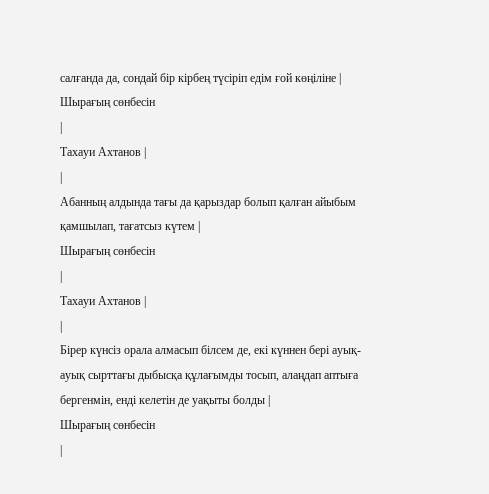салғанда да, сондай бір кірбең түсіріп едім ғой көңіліне |
Шырағың сөнбесін
|
Тахауи Ахтанов |
|
Абанның алдында тағы да қарыздар болып қалған айыбым қамшылап, тағатсыз күтем |
Шырағың сөнбесін
|
Тахауи Ахтанов |
|
Бірер күнсіз орала алмасып білсем де, екі күннен бері ауық-ауық сырттағы дыбысқа құлағымды тосып, алаңдап аптыға бергенмін, енді келетін де уақыты болды |
Шырағың сөнбесін
|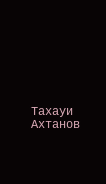Тахауи Ахтанов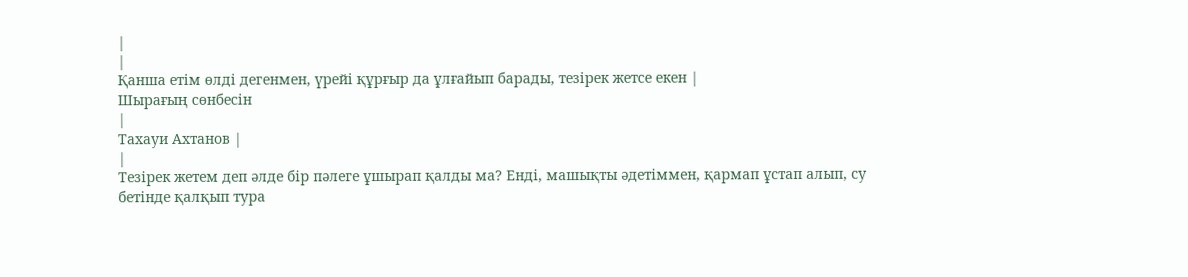|
|
Қанша етім өлді дегенмен, үрейі құрғыр да ұлғайып барады, тезірек жетсе екен |
Шырағың сөнбесін
|
Тахауи Ахтанов |
|
Тезірек жетем деп әлде бір пәлеге ұшырап қалды ма? Енді, машықты әдетіммен, қармап ұстап алып, су бетінде қалқып тура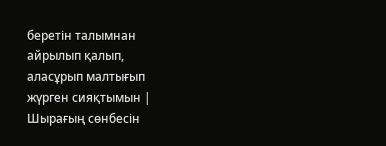беретін талымнан айрылып қалып, аласұрып малтығып жүрген сияқтымын |
Шырағың сөнбесін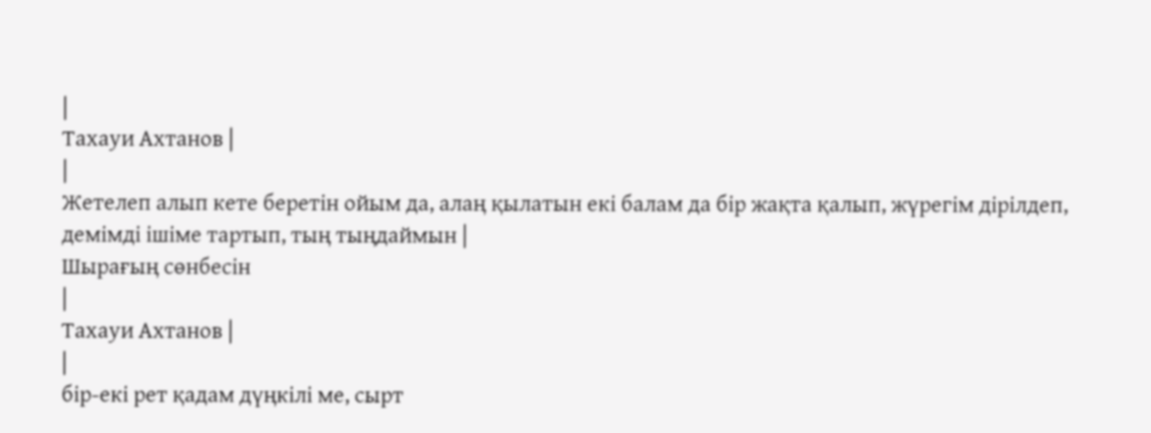|
Тахауи Ахтанов |
|
Жетелеп алып кете беретін ойым да, алаң қылатын екі балам да бір жақта қалып, жүрегім дірілдеп, демімді ішіме тартып, тың тыңдаймын |
Шырағың сөнбесін
|
Тахауи Ахтанов |
|
бір-екі рет қадам дүңкілі ме, сырт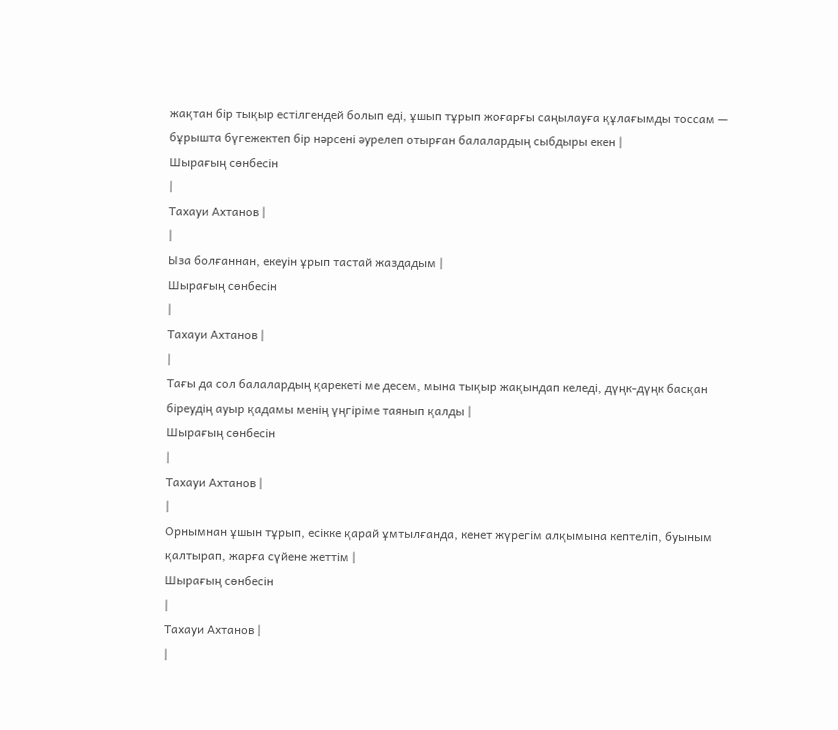жақтан бір тықыр естілгендей болып еді, ұшып тұрып жоғарғы саңылауға құлағымды тоссам — бұрышта бүгежектеп бір нәрсені әурелеп отырған балалардың сыбдыры екен |
Шырағың сөнбесін
|
Тахауи Ахтанов |
|
Ыза болғаннан, екеуін ұрып тастай жаздадым |
Шырағың сөнбесін
|
Тахауи Ахтанов |
|
Тағы да сол балалардың қарекеті ме десем, мына тықыр жақындап келеді, дүңк-дүңк басқан біреудің ауыр қадамы менің үңгіріме таянып қалды |
Шырағың сөнбесін
|
Тахауи Ахтанов |
|
Орнымнан ұшын тұрып, есікке қарай ұмтылғанда, кенет жүрегім алқымына кептеліп, буыным қалтырап, жарға сүйене жеттім |
Шырағың сөнбесін
|
Тахауи Ахтанов |
|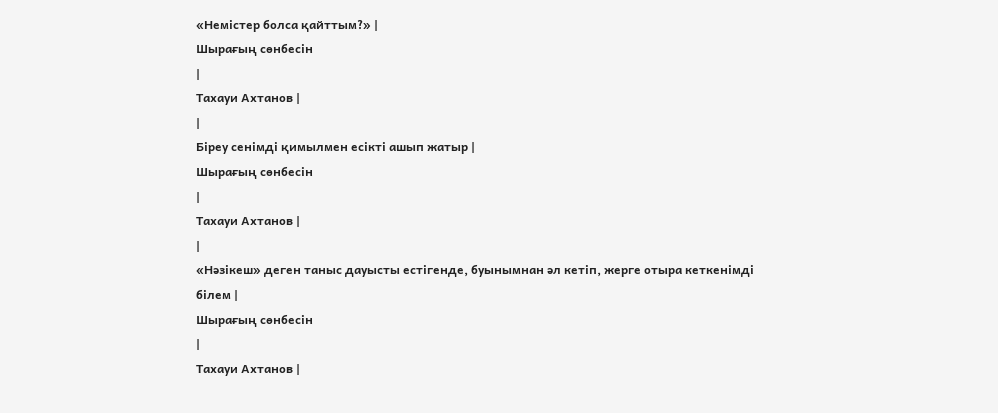«Немістер болса қайттым?» |
Шырағың сөнбесін
|
Тахауи Ахтанов |
|
Біреу сенімді қимылмен есікті ашып жатыр |
Шырағың сөнбесін
|
Тахауи Ахтанов |
|
«Нәзікеш» деген таныс дауысты естігенде, буынымнан әл кетіп, жерге отыра кеткенімді білем |
Шырағың сөнбесін
|
Тахауи Ахтанов |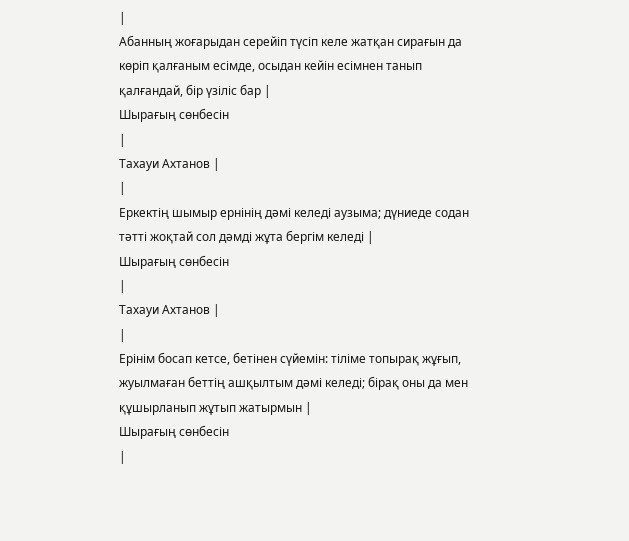|
Абанның жоғарыдан серейіп түсіп келе жатқан сирағын да көріп қалғаным есімде, осыдан кейін есімнен танып қалғандай, бір үзіліс бар |
Шырағың сөнбесін
|
Тахауи Ахтанов |
|
Еркектің шымыр ернінің дәмі келеді аузыма; дүниеде содан тәтті жоқтай сол дәмді жұта бергім келеді |
Шырағың сөнбесін
|
Тахауи Ахтанов |
|
Ерінім босап кетсе, бетінен сүйемін: тіліме топырақ жұғып, жуылмаған беттің ашқылтым дәмі келеді; бірақ оны да мен құшырланып жұтып жатырмын |
Шырағың сөнбесін
|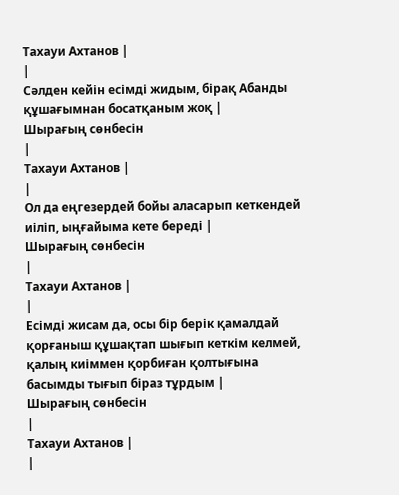Тахауи Ахтанов |
|
Сәлден кейін есімді жидым, бірақ Абанды құшағымнан босатқаным жоқ |
Шырағың сөнбесін
|
Тахауи Ахтанов |
|
Ол да еңгезердей бойы аласарып кеткендей иіліп, ыңғайыма кете береді |
Шырағың сөнбесін
|
Тахауи Ахтанов |
|
Есімді жисам да, осы бір берік қамалдай қорғаныш құшақтап шығып кеткім келмей, қалың киіммен қорбиған қолтығына басымды тығып біраз тұрдым |
Шырағың сөнбесін
|
Тахауи Ахтанов |
|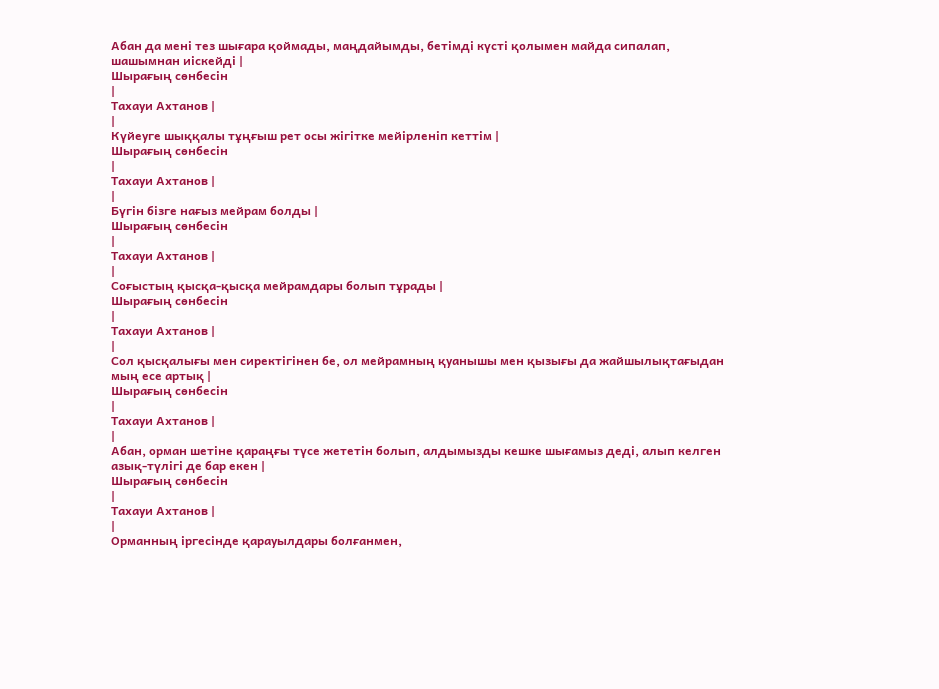Абан да мені тез шығара қоймады, маңдайымды, бетімді күсті қолымен майда сипалап, шашымнан иіскейді |
Шырағың сөнбесін
|
Тахауи Ахтанов |
|
Күйеуге шыққалы тұңғыш рет осы жігітке мейірленіп кеттім |
Шырағың сөнбесін
|
Тахауи Ахтанов |
|
Бүгін бізге нағыз мейрам болды |
Шырағың сөнбесін
|
Тахауи Ахтанов |
|
Соғыстың қысқа-қысқа мейрамдары болып тұрады |
Шырағың сөнбесін
|
Тахауи Ахтанов |
|
Сол қысқалығы мен сиректігінен бе, ол мейрамның қуанышы мен қызығы да жайшылықтағыдан мың есе артық |
Шырағың сөнбесін
|
Тахауи Ахтанов |
|
Абан, орман шетіне қараңғы түсе жететін болып, алдымызды кешке шығамыз деді, алып келген азық-түлігі де бар екен |
Шырағың сөнбесін
|
Тахауи Ахтанов |
|
Орманның іргесінде қарауылдары болғанмен,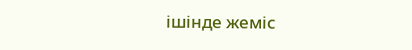ішінде жеміс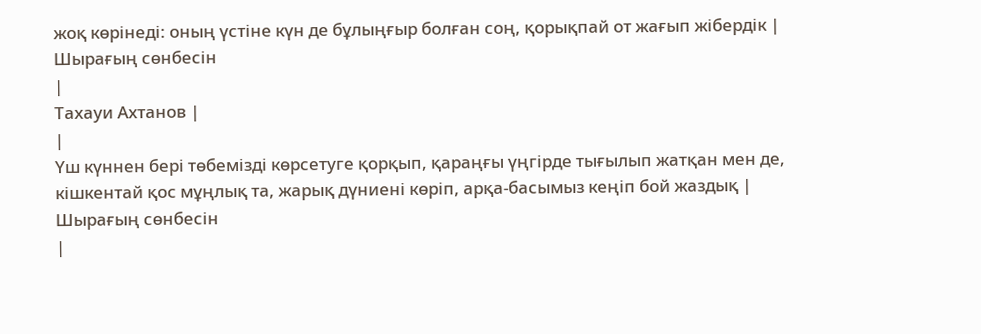жоқ көрінеді: оның үстіне күн де бұлыңғыр болған соң, қорықпай от жағып жібердік |
Шырағың сөнбесін
|
Тахауи Ахтанов |
|
Үш күннен бері төбемізді көрсетуге қорқып, қараңғы үңгірде тығылып жатқан мен де, кішкентай қос мұңлық та, жарық дүниені көріп, арқа-басымыз кеңіп бой жаздық |
Шырағың сөнбесін
|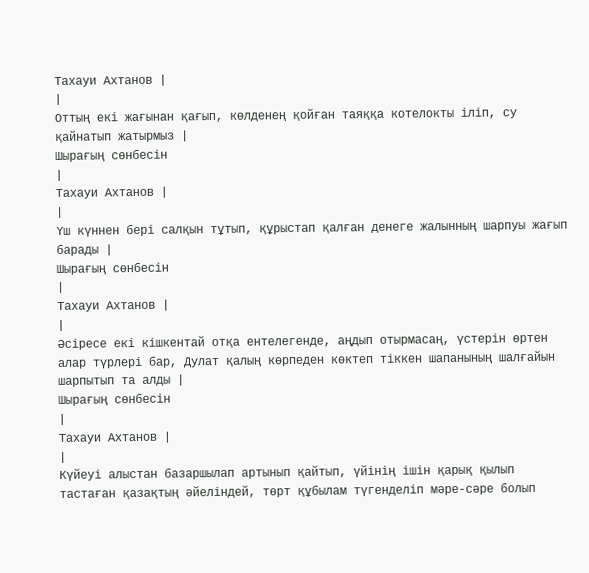Тахауи Ахтанов |
|
Оттың екі жағынан қағып, көлденең қойған таяққа котелокты іліп, су қайнатып жатырмыз |
Шырағың сөнбесін
|
Тахауи Ахтанов |
|
Үш күннен бері салқын тұтып, құрыстап қалған денеге жалынның шарпуы жағып барады |
Шырағың сөнбесін
|
Тахауи Ахтанов |
|
Әсіресе екі кішкентай отқа ентелегенде, аңдып отырмасаң, үстерін өртен алар түрлері бар, Дулат қалың көрпеден көктеп тіккен шапанының шалғайын шарпытып та алды |
Шырағың сөнбесін
|
Тахауи Ахтанов |
|
Күйеуі алыстан базаршылап артынып қайтып, үйінің ішін қарық қылып тастаған қазақтың әйеліндей, төрт құбылам түгенделіп мәре-сәре болып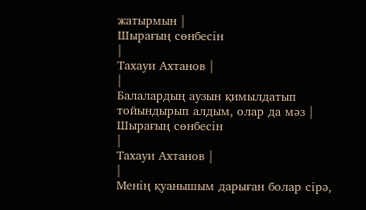жатырмын |
Шырағың сөнбесін
|
Тахауи Ахтанов |
|
Балалардың аузын қимылдатып тойындырып алдым, олар да мәз |
Шырағың сөнбесін
|
Тахауи Ахтанов |
|
Менің қуанышым дарыған болар сірә,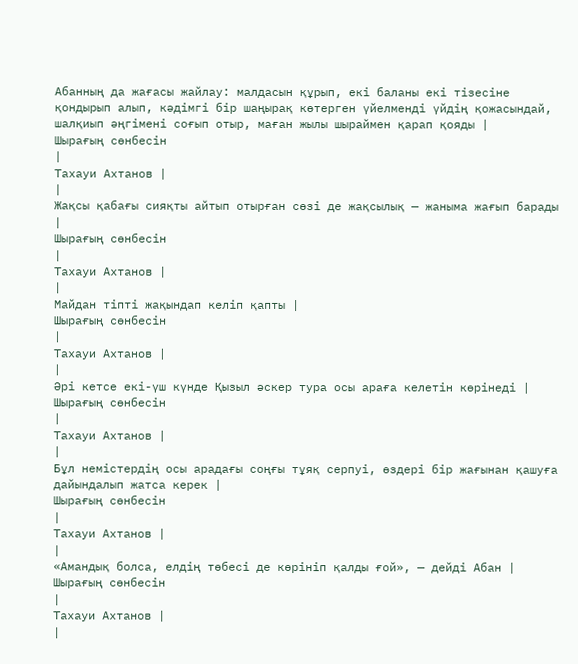Абанның да жағасы жайлау: малдасын құрып, екі баланы екі тізесіне қондырып алып, кәдімгі бір шаңырақ көтерген үйелменді үйдің қожасындай, шалқиып әңгімені соғып отыр, маған жылы шыраймен қарап қояды |
Шырағың сөнбесін
|
Тахауи Ахтанов |
|
Жақсы қабағы сияқты айтып отырған сөзі де жақсылық — жаныма жағып барады |
Шырағың сөнбесін
|
Тахауи Ахтанов |
|
Майдан тіпті жақындап келіп қапты |
Шырағың сөнбесін
|
Тахауи Ахтанов |
|
Әрі кетсе екі-үш күнде Қызыл әскер тура осы араға келетін көрінеді |
Шырағың сөнбесін
|
Тахауи Ахтанов |
|
Бұл немістердің осы арадағы соңғы тұяқ серпуі, өздері бір жағынан қашуға дайындалып жатса керек |
Шырағың сөнбесін
|
Тахауи Ахтанов |
|
«Амандық болса, елдің төбесі де көрініп қалды ғой», — дейді Абан |
Шырағың сөнбесін
|
Тахауи Ахтанов |
|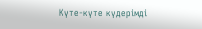Күте-күте күдерімді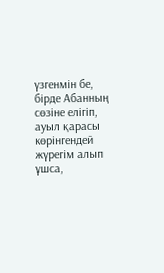үзгенмін бе, бірде Абанның сөзіне елігіп, ауыл қарасы көрінгендей жүрегім алып ұшса,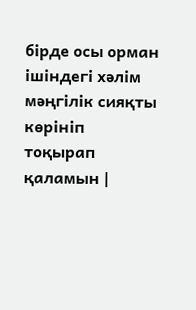бірде осы орман ішіндегі хәлім мәңгілік сияқты көрініп тоқырап қаламын |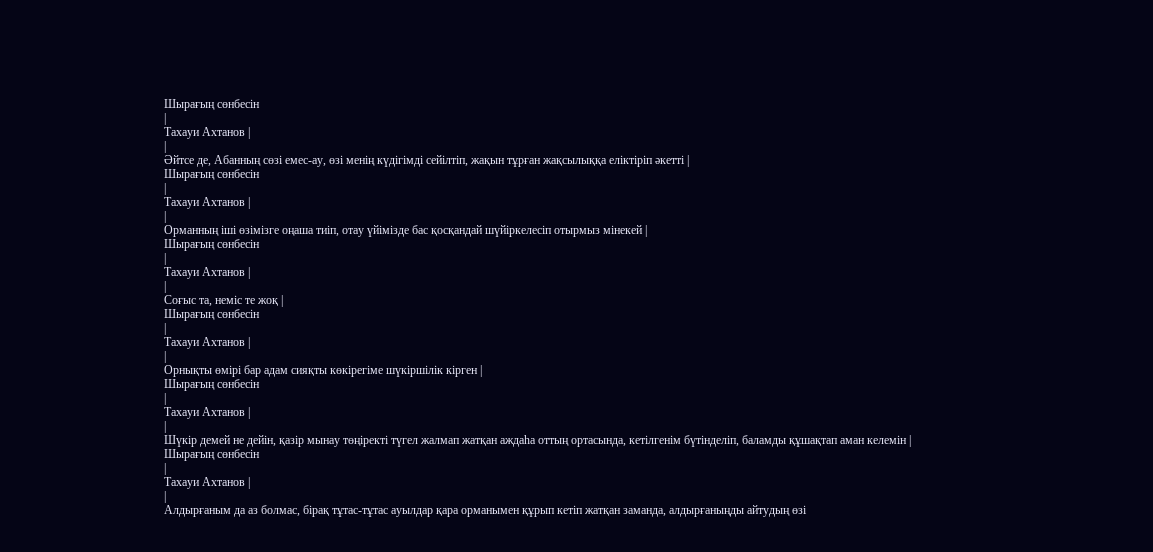Шырағың сөнбесін
|
Тахауи Ахтанов |
|
Әйтсе де, Абанның сөзі емес-ау, өзі менің күдігімді сейілтіп, жақын тұрған жақсылыққа еліктіріп әкетті |
Шырағың сөнбесін
|
Тахауи Ахтанов |
|
Орманның іші өзімізге оңаша тиіп, отау үйімізде бас қосқандай шүйіркелесіп отырмыз мінекей |
Шырағың сөнбесін
|
Тахауи Ахтанов |
|
Соғыс та, неміс те жоқ |
Шырағың сөнбесін
|
Тахауи Ахтанов |
|
Орнықты өмірі бар адам сияқты көкірегіме шүкіршілік кірген |
Шырағың сөнбесін
|
Тахауи Ахтанов |
|
Шүкір демей не дейін, қазір мынау төңіректі түгел жалмап жатқан аждаһа оттың ортасында, кетілгенім бүтінделіп, баламды құшақтап аман келемін |
Шырағың сөнбесін
|
Тахауи Ахтанов |
|
Алдырғаным да аз болмас, бірақ тұтас-тұтас ауылдар қара орманымен құрып кетіп жатқан заманда, алдырғаныңды айтудың өзі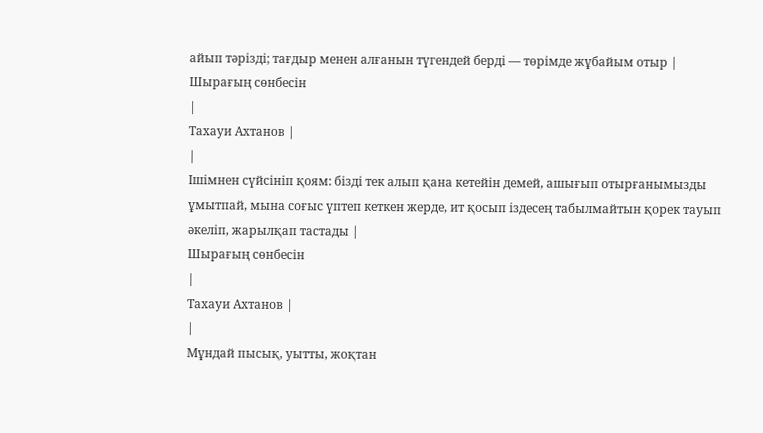айып тәрізді; тағдыр менен алғанын түгендей берді — төрімде жұбайым отыр |
Шырағың сөнбесін
|
Тахауи Ахтанов |
|
Ішімнен сүйсініп қоям: бізді тек алып қана кетейін демей, ашығып отырғанымызды ұмытпай, мына соғыс үптеп кеткен жерде, ит қосып іздесең табылмайтын қорек тауып әкеліп, жарылқап тастады |
Шырағың сөнбесін
|
Тахауи Ахтанов |
|
Мұндай пысық, уытты, жоқтан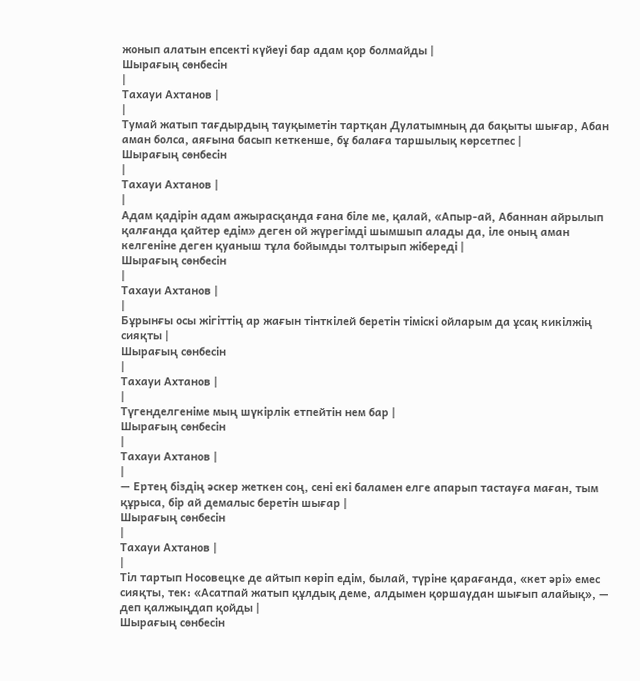жонып алатын епсекті күйеуі бар адам қор болмайды |
Шырағың сөнбесін
|
Тахауи Ахтанов |
|
Тумай жатып тағдырдың тауқыметін тартқан Дулатымның да бақыты шығар, Абан аман болса, аяғына басып кеткенше, бұ балаға таршылық көрсетпес |
Шырағың сөнбесін
|
Тахауи Ахтанов |
|
Адам қадірін адам ажырасқанда ғана біле ме, қалай, «Апыр-ай, Абаннан айрылып қалғанда қайтер едім» деген ой жүрегімді шымшып алады да, іле оның аман келгеніне деген қуаныш тұла бойымды толтырып жібереді |
Шырағың сөнбесін
|
Тахауи Ахтанов |
|
Бұрынғы осы жігіттің ар жағын тінткілей беретін тіміскі ойларым да ұсақ кикілжің сияқты |
Шырағың сөнбесін
|
Тахауи Ахтанов |
|
Түгенделгеніме мың шүкірлік етпейтін нем бар |
Шырағың сөнбесін
|
Тахауи Ахтанов |
|
— Ертең біздің әскер жеткен соң, сені екі баламен елге апарып тастауға маған, тым құрыса, бір ай демалыс беретін шығар |
Шырағың сөнбесін
|
Тахауи Ахтанов |
|
Тіл тартып Носовецке де айтып көріп едім, былай, түріне қарағанда, «кет әрі» емес сияқты, тек: «Асатпай жатып құлдық деме, алдымен қоршаудан шығып алайық», — деп қалжыңдап қойды |
Шырағың сөнбесін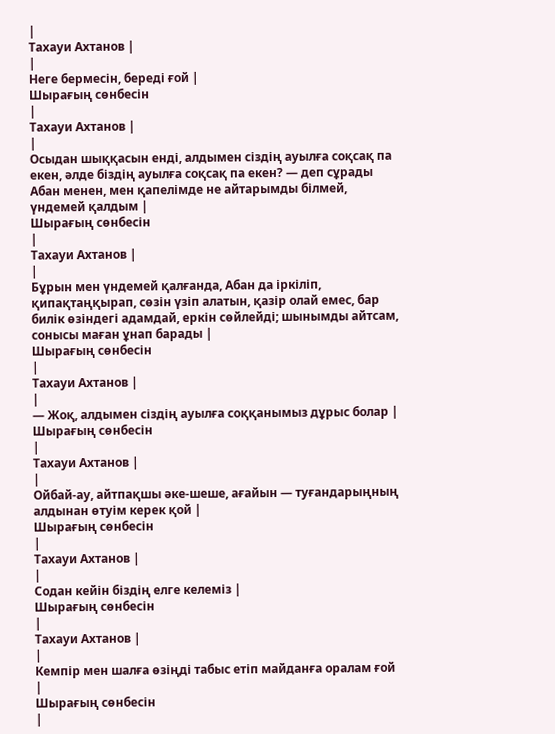|
Тахауи Ахтанов |
|
Неге бермесін, береді ғой |
Шырағың сөнбесін
|
Тахауи Ахтанов |
|
Осыдан шыққасын енді, алдымен сіздің ауылға соқсақ па екен, әлде біздің ауылға соқсақ па екен? — деп сұрады Абан менен, мен қапелімде не айтарымды білмей, үндемей қалдым |
Шырағың сөнбесін
|
Тахауи Ахтанов |
|
Бұрын мен үндемей қалғанда, Абан да іркіліп, қипақтаңқырап, сөзін үзіп алатын, қазір олай емес, бар билік өзіндегі адамдай, еркін сөйлейді; шынымды айтсам, сонысы маған ұнап барады |
Шырағың сөнбесін
|
Тахауи Ахтанов |
|
— Жоқ, алдымен сіздің ауылға соққанымыз дұрыс болар |
Шырағың сөнбесін
|
Тахауи Ахтанов |
|
Ойбай-ау, айтпақшы әке-шеше, ағайын — туғандарыңның алдынан өтуім керек қой |
Шырағың сөнбесін
|
Тахауи Ахтанов |
|
Содан кейін біздің елге келеміз |
Шырағың сөнбесін
|
Тахауи Ахтанов |
|
Кемпір мен шалға өзіңді табыс етіп майданға оралам ғой |
Шырағың сөнбесін
|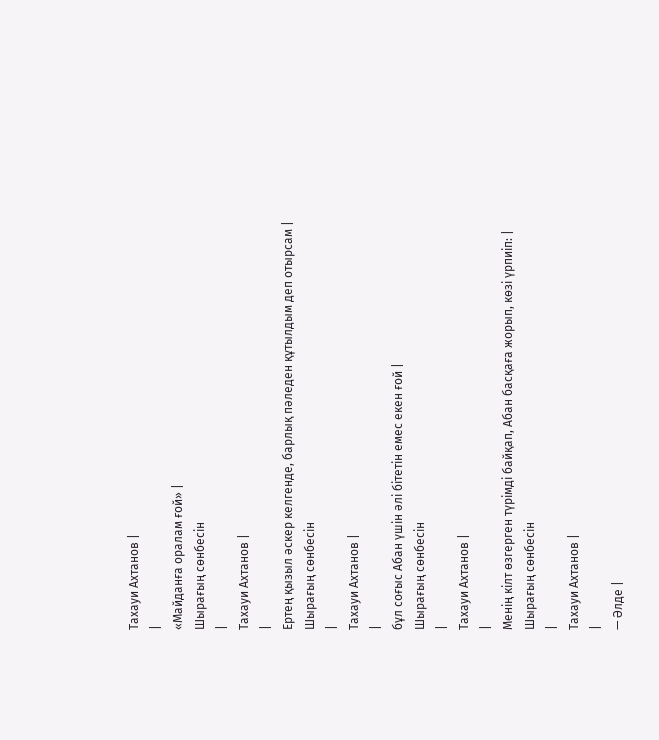Тахауи Ахтанов |
|
«Майданға оралам ғой» |
Шырағың сөнбесін
|
Тахауи Ахтанов |
|
Ертең қызыл әскер келгенде, барлық пәледен құтылдым деп отырсам |
Шырағың сөнбесін
|
Тахауи Ахтанов |
|
бұл соғыс Абан үшін әлі бітетін емес екен ғой |
Шырағың сөнбесін
|
Тахауи Ахтанов |
|
Менің кілт өзгерген түрімді байқап, Абан басқаға жорып, көзі үрпиіп: |
Шырағың сөнбесін
|
Тахауи Ахтанов |
|
— Әлде |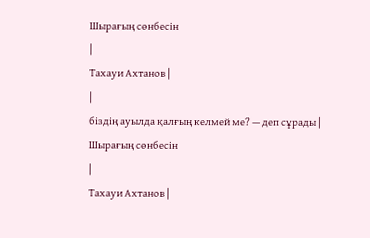Шырағың сөнбесін
|
Тахауи Ахтанов |
|
біздің ауылда қалғың келмей ме? — деп сұрады |
Шырағың сөнбесін
|
Тахауи Ахтанов |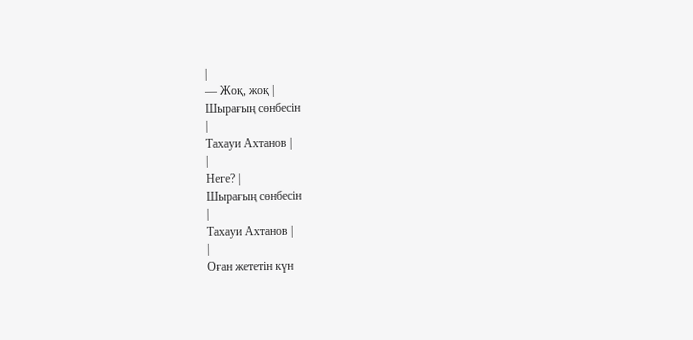|
— Жоқ, жоқ |
Шырағың сөнбесін
|
Тахауи Ахтанов |
|
Неге? |
Шырағың сөнбесін
|
Тахауи Ахтанов |
|
Оған жететін күн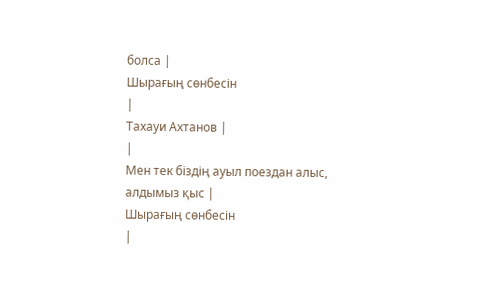болса |
Шырағың сөнбесін
|
Тахауи Ахтанов |
|
Meн тек біздің ауыл поездан алыс, алдымыз қыс |
Шырағың сөнбесін
|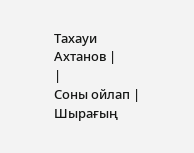Тахауи Ахтанов |
|
Соны ойлап |
Шырағың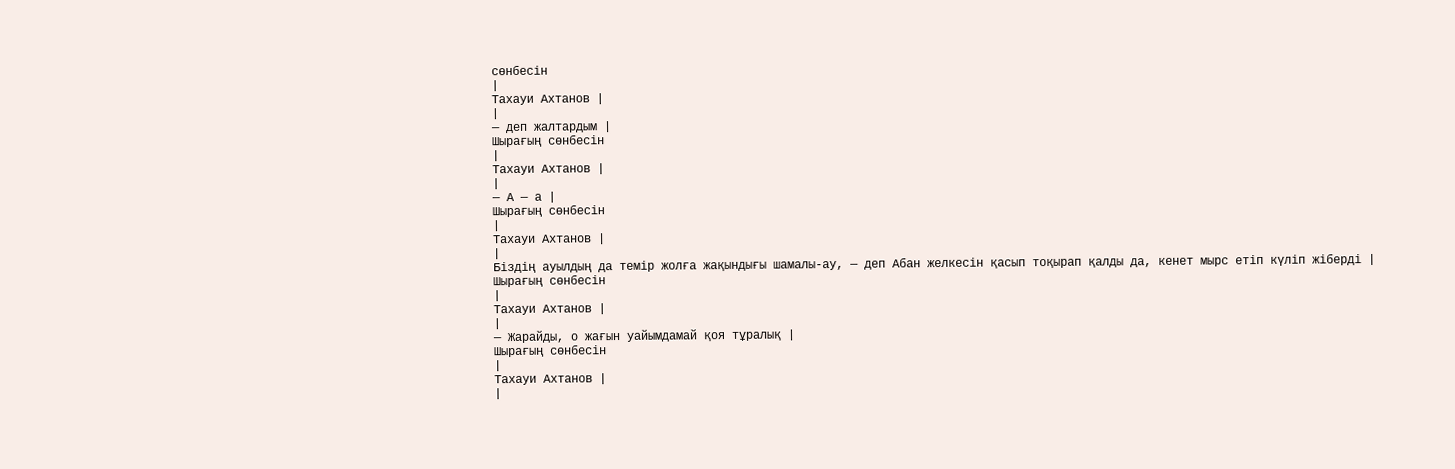сөнбесін
|
Тахауи Ахтанов |
|
— деп жалтардым |
Шырағың сөнбесін
|
Тахауи Ахтанов |
|
— А — а |
Шырағың сөнбесін
|
Тахауи Ахтанов |
|
Біздің ауылдың да темір жолға жақындығы шамалы-ау, — деп Абан желкесін қасып тоқырап қалды да, кенет мырс етіп күліп жіберді |
Шырағың сөнбесін
|
Тахауи Ахтанов |
|
— Жарайды, о жағын уайымдамай қоя тұралық |
Шырағың сөнбесін
|
Тахауи Ахтанов |
|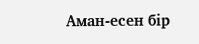Аман-есен бір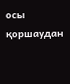осы қоршаудан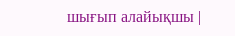шығып алайықшы |